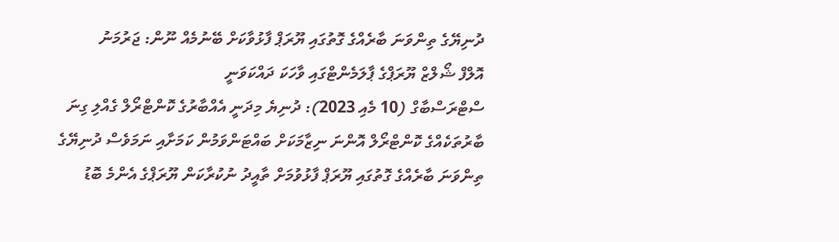ދުނިޔޭގެ ތިންވަނަ ބާރެއްގެ ގޮތުގައި ޔޫރަޕް ފާޅުވާކަށް ބޭނުމެއް ނޫން: ޖަރުމަނު
އޮލްފް ޝޯލްޒް ޔޫރަޕްގެ ޕާލަމެންޓްގައި ވާހަކަ ދައްކަވަނީ
ސްޓްރަސްބާގް (10 މެއި 2023): ދުނިޔެ މިދަނީ އެއްބާރުގެ ކޮންޓްރޯލް ގެއްލި ގިނަ ބާރުތަކެއްގެ ކޮންޓްރޯލް އޮންނަ ނިޒާމަކަށް ބައްޓަންވަމުން ކަމަށާއި ނަމަވެސް ދުނިޔޭގެ ތިންވަނަ ބާރެއްގެ ގޮތުގައި ޔޫރަޕް ފާޅުވުމަށް ތާއީދު ނުކުރާކަން ޔޫރަޕްގެ އެންމެ ބޮޑު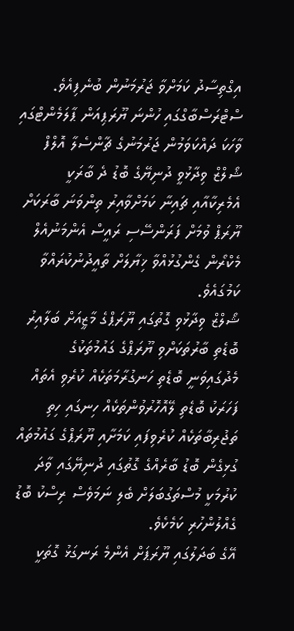އިގްތިސާދު ކަމަށްވާ ޖަރުމަނުން ބުނެފިއެވެ.
ސްޓްރަސްބާގްގައި ހުންނަ ޔޫރަޕިއަން ޕާލަމެންޓްގައި ވާހަކަ ދައްކަވަމުން ޖަރުމަނުގެ ޗާންސެލާ އޮލްފް ޝޯލްޒް ވިދާޅުވީ ދުނިޔޭގެ ބޮޑު ދެ ބާރަކީ އެމެރިކާއާއި ޗައިނާ ކަމަށްވާއިރު ތިންވަނަ ބާރަކަށް ޔޫރަޕް ވުމަށް ފަރަންސޭސި ރައީސް އެންމަނުއެލް މެކްރޯން ގެންގުޅުއްވާ ޚިޔާލަށް ތާއީދުނުކުރައްވާ ކަމުގައެވެ.
ޝޯލްޒް ވިދާޅުވި ގޮތުގައި ޔޫރަޕްގެ މާޒީއަށް ބަލާއިރު ބޮޑެތި ބާރުތަކަށްވި ޔޫރަޕްގެ ގައުމުތަކުގެ މެދުގައިވަނީ ބޮޑެތި ހަނގުރާމަތަކެއް ކުރެވި އެތައް ފަހަރަކު ބޮޑެތި ލޭއޮހޮރުވުންތަކެއް ހިނގައި ހިތި ތަޖުރިބާތަކެއް ކުރެވިފައި ކަމަށާއި ޔޫރަޕްގެ ގައުމުތައް ގުޅިގެން ބޮޑު ބާރެއްގެ ގޮތުގައި ދުނިޔޭގައި ވާދަ ކުރުމަކީ މުސްތަގުބަލަށް ބެލި ނަމަވެސް ރިސްކު ބޮޑު ގެއްލުންހުރި ކަމެކެވެ.
އޭގެ ބަދަލުގައި ޔޫރަޕަށް އެންމެ ރަނގަޅު ގޮތަކީ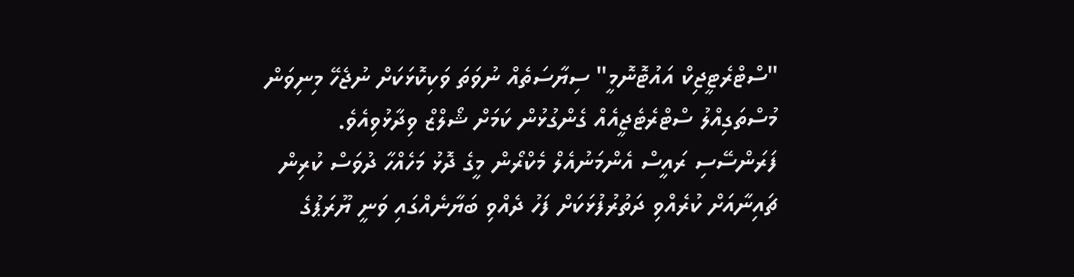"ސްޓްރެޓީޖިކް އައުޓޮނޮމީ" ސިޔާސަތެއް ނުވަތަ ވަކިކޮޅަކަށް ނުޖެހޭ މިނިވަން މުސްތަގިއްލު ސްޓްރެޓެޖީއެއް ގެންގުޅުން ކަމަށް ޝޯލްޒް ވިދާޅުވިއެވެ.
ފަރަންސޭސި ރައީސް އެންމަނުއެލް މެކްރޯން މީގެ ދޮޅު މަހެއްހާ ދުވަސް ކުރިން ޗައިނާއަށް ކުރެއްވި ދަތުރުފުޅަކަށް ފަހު ދެއްވި ބަޔާނެއްގައި ވަނީ ޔޫރަޕުގެ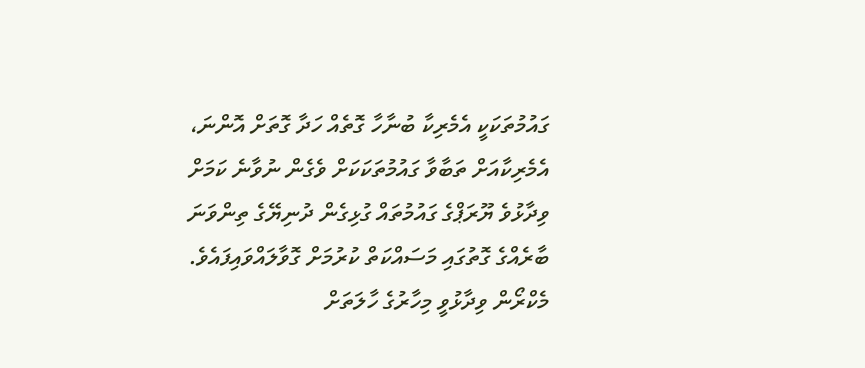ގައުމުތަކަކީ އެމެރިކާ ބުނާހާ ގޮތެއް ހަދާ ގޮތަށް އޮންނަ، އެމެރިކާއަށް ތަބާވާ ގައުމުތަކަކަށް ވެގެން ނުވާނެ ކަމަށް ވިދާޅުވެ ޔޫރަޕްގެ ގައުމުތައް ގުޅިގެން ދުނިޔޭގެ ތިންވަނަ ބާރެއްގެ ގޮތުގައި މަސައްކަތް ކުރުމަށް ގޮވާލައްވައިފައެވެ.
މެކްރޯން ވިދާޅުވީ މިހާރުގެ ހާލަތަށް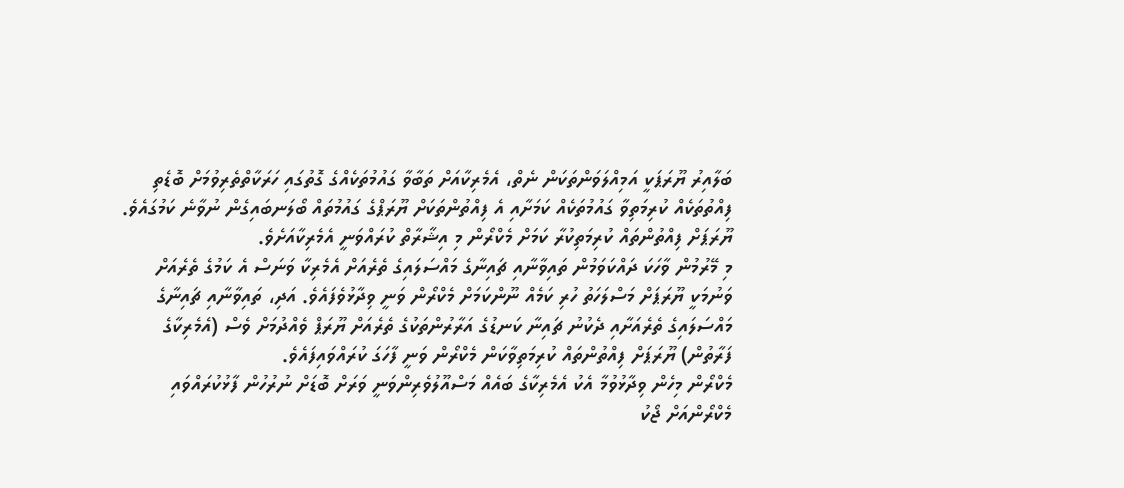ބަލާއިރު ޔޫރަޕަކީ އަމިއްލަވަންތަކަން ނެތް، އެމެރިކާއަށް ތަބާވާ ގައުމުތަކެއްގެ ގޮތުގައި ހަރަކާތްތެރިވުމަށް ބޮޑެތި ފިއްތުތަކެއް ކުރިމަތިވާ ގައުމުތަކެއް ކަމަށާއި އެ ފިއްތުންތަކަށް ޔޫރަޕްގެ ގައުމުތައް ބޯލަނބައިގެން ނުވާނެ ކަމުގައެވެ. ޔޫރަޕަށް ފިއްތުންތައް ކުރިމަތިކުރާ ކަމަށް މެކްރޯން މި އިޝާރާތް ކުރައްވަނީ އެމެރިކާއަށެވެ.
މި މޭރުމުން ވާހަކަ ދައްކަވަމުން ތައިވާނާއި ޗައިނާގެ މައްސަލައިގެ ތެރެއަށް އެމެރިކާ ވަނަސް އެ ކަމުގެ ތެރެއަށް ވަނުމަކީ ޔޫރަޕަށް މަސްލަހަތު ހުރި ކަމެއް ނޫންކަމަށް މެކްރޯން ވަނީ ވިދާޅުވެފައެވެ. އަދި، ތައިވާނާއި ޗައިނާގެ މައްސަލައިގެ ތެރެއަށާއި ދެކުނު ޗައިނާ ކަނޑުގެ އަރާރުންތަކުގެ ތެރެއަށް ޔޫރަޕް ވެއްދުމަށް ވެސް (އެމެރިކާގެ ފަރާތުން) ޔޫރަޕަށް ފިއްތުންތައް ކުރިމަތިވާކަން މެކްރޯން ވަނީ ފާހަގަ ކުރައްވައިފައެވެ.
މެކްރޯން މިހެން ވިދާޅުވުމާ އެކު އެމެރިކާގެ ބައެއް މަސްއޫލުވެރިންވަނީ ވަރަށް ބޮޑަށް ނުރުހުން ފާޅުކުރައްވައި މެކްރޯންއަށް ޖޯކު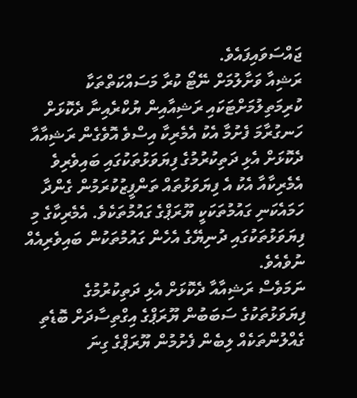ޖައްސަވައިފައެވެ.
ރަޝިއާ ވަށާލުމަށް ނޭޓޯ ކުރާ މަސައްކަތްތަކާ ކުރިމަތިލުމަށްޓަކައި ރަޝިއާއިން ޔުކްރެއިނާ ދެކޮޅަށް ހަނގުރާމަ ފެށުމާ އެކު އެމެރިކާ އިސްވެ އޮވެގެން ރަޝިއާއާ ދެކޮޅަށް އެޅި ދަތިކުރުމުގެ ފިޔަވަޅުތަކުގައި ބައިވެރިވެ އެމެރިކާއާ އެކު އެ ފިޔަވަޅުތައް ތަންފީޒުކުރަމުން ގެންދާ ހަމައެކަނި ގައުމުތަކަކީ ޔޫރަޕްގެ ގައުމުތަކެވެ. އެމެރިކާގެ މި ފިޔަވަޅުތަކުގައި ދުނިޔޭގެ އެހެން ގައުމުތަކުން ބައިވެރިއެއް ނުވެއެވެ.
ނަމަވެސް ރަޝިއާއާ ދެކޮޅަށް އެޅި ދަތިކުރުމުގެ ފިޔަވަޅުތަކުގެ ސަބަބުން ޔޫރަޕްގެ އިގްތިސާދަށް ބޮޑެތި ގެއްލުންތަކެއް ލިބެން ފެށުމުން ޔޫރަޕްގެ ގިނަ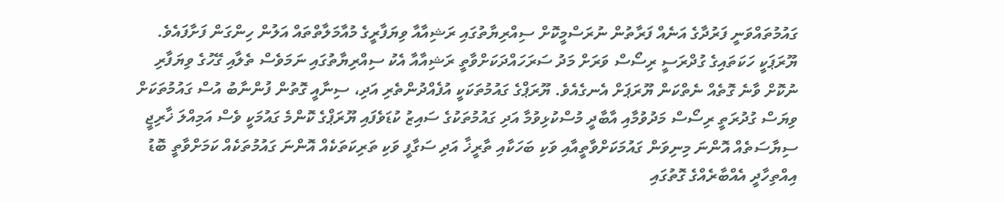ގައުމުތައްވަނީ ފަރުދާގެ އަނެއް ފަރާތުން ނުރަސްމީކޮށް ސިއްރިޔާތުގައި ރަޝިއާއާ ވިޔަފާރީގެ މުއާމަލާތްތައް އަލުން ހިންގަން ފަށާފައެވެ.
ޔޫރަޕަކީ ހަކަތައިގެ ގުދްރަސީ ރިސޯސް ވަރަށް މަދު ސަރަހައްދަކަށްވާތީ ރަޝިއާއާ އެކު ސިއްރިޔާތުގައި ނަމަވެސް ތެލާއި ގޭހުގެ ވިޔަފާރި ނުކޮށް ވާނެ ގޮތެއް ނެތްކަން ޔޫރަޕަށް އެނގެއެވެ. ޔޫރަޕްގެ ގައުމުތަކަކީ އުފެއްދުންތެރި އަދި، ސިނާއީ ގޮތުން ފުންނާބު އުސް ގައުމުތަކަށް ވިޔަސް ގުދުރަތީ ރިސޯސް މަދުވުމާއި އާބާދީ މުސްކުޅިވުމާ އަދި ގައުމުތަކުގެ ސައިޒު ކުޑަވެފައި ޔޫރަޕްގެ ކޮންމެ ގައުމަކީ ވެސް އަމިއްލަ ޚާރިޖީ ސިޔާސަތެއް އޮންނަ މިނިވަން ގައުމަކަށްވާތީއާއި ވަކި ބަހަކާއި ތާރީޚާ އަދި ސަގާފީ ވަކި ތަރިކަތަކެއް އޮންނަ ގައުމުތަކެއް ކަމަށްވާތީ ބޮޑު އިއްތިހާދީ އެއްބާރެއްގެ ގޮތުގައި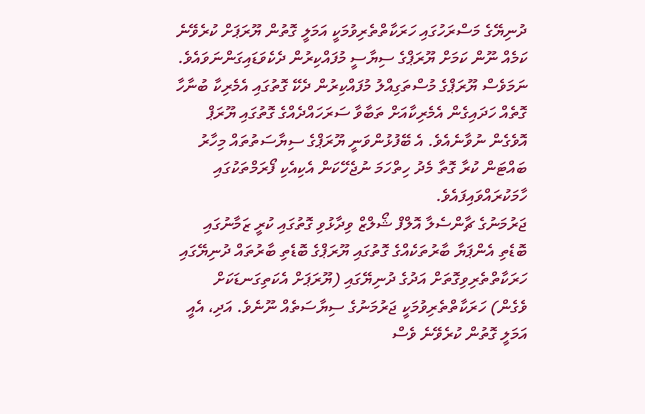ދުނިޔޭގެ މަސްރަހުގައި ހަރަކާތްތެރިވުމަކީ އަމަލީ ގޮތުން ޔޫރަޕަށް ކުރެވޭނެ ކަމެއް ނޫން ކަމަށް ޔޫރަޕްގެ ސިޔާސީ މުފައްކިރުން ދެކެވަޑައިގަންނަވައެވެ.
ނަމަވެސް ޔޫރަޕްގެ މުސްތަގިއްލު މުފައްކިރުން ދެކޭ ގޮތުގައި އެމެރިކާ ބުނާހާ ގޮތެއް ހަދައިގެން އެމެރިކާއަށް ތަބާވާ ސަރަހައްދެއްގެ ގޮތުގައި ޔޫރަޕް އޮވެގެން ނުވާނެއެވެ. އެ ބޭފުޅުންވަނީ ޔޫރަޕްގެ ސިޔާސަތުތައް މިހާރު ބައްޓަން ކުރާ ގޮތާ މެދު ހިތްހަމަ ނުޖެހޭކަން އެކިއެކި ފޯރަމްތަކުގައި ހާމަކުރައްވައިފައެވެ.
ޖަރުމަނުގެ ޗާންސެލާ އޮލްފް ޝޯލްޒް ވިދާޅުވި ގޮތުގައި ކުރީ ޒަމާނުގައި ބޮޑެތި އެންޕަޔާ ބާރުތަކެއްގެ ގޮތުގައި ޔޫރަޕްގެ ބޮޑެތި ބާރުތައް ދުނިޔޭގައި ހަރަކާތްތެރިވިގޮތަށް އަދުގެ ދުނިޔޭގައި (ޔޫރަޕަށް އެކަތިގަނޑަކަށް ވެގެން) ހަރަކާތްތެރިވުމަކީ ޖަރުމަނުގެ ސިޔާސަތެއް ނޫނެވެ. އަދި، އެއީ އަމަލީ ގޮތުން ކުރެވޭނެ ވެސް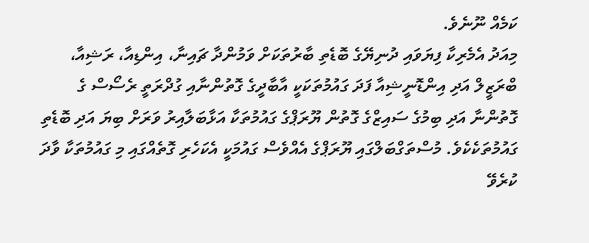ކަމެއް ނޫނެވެ.
މިއަދު އެމެރިކާ ފިޔަވައި ދުނިޔޭގެ ބޮޑެތި ބާރުތަކަށް ވަމުންދާ ޗައިނާ، އިންޑިއާ، ރަޝިއާ، ބްރަޒީލް އަދި އިންޑޮނީޝިއާ ފަދަ ގައުމުތަކަކީ އާބާދީގެ ގޮތުންނާއި ގުދްރަތީ ރެސޯސް ގެ ގޮތުންނާ އަދި ބިމުގެ ސައިޒްގެ ގޮތުން ޔޫރަޕްގެ ގައުމުތަކާ އަޅާބަލާއިރު ވަރަށް ބިޔަ އަދި ބޮޑެތި ގައުމުތަކެކެވެ. މުސްތަގްބަލްގައި ޔޫރަޕްގެ އެއްވެސް ގައުމަކީ އެކަހެރި ގޮތެއްގައި މި ގައުމުތަކާ ވާދަ ކުރެވޭ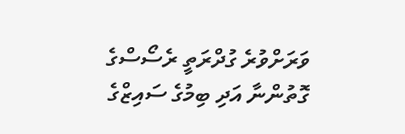ވަރަށްވުރެ ގުދްރަތީ ރެސޯސްގެ ގޮތުންނާ އަދި ބިމުގެ ސައިޒްގެ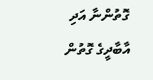ގޮތުންނާ އަދި އާބާދީގެ ގޮތުން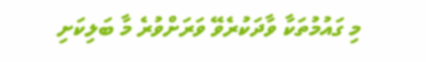މި ގައުމުތަކާ ވާދަކުރެވޭ ވަރަށްވުރެ މާ ބަލިކަށި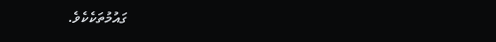ގައުމުތަކެކެވެ.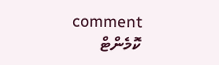comment ކޮމެންޓް